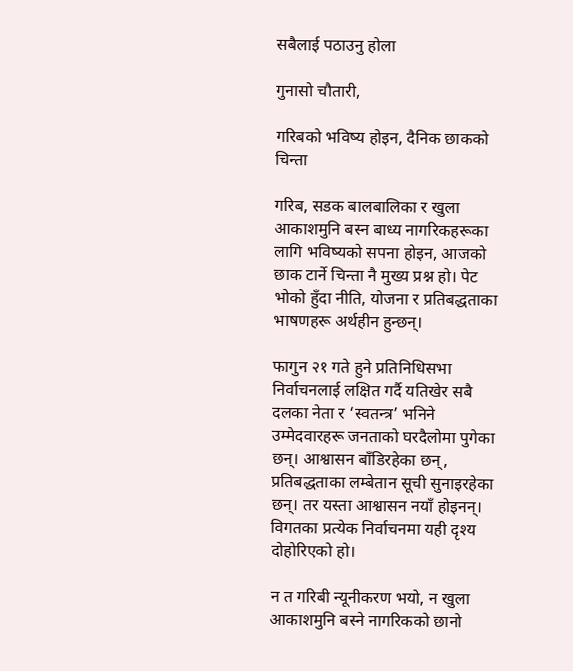सबैलाई पठाउनु होला

गुनासो चौतारी,

गरिबको भविष्य होइन, दैनिक छाकको चिन्ता

गरिब, सडक बालबालिका र खुला आकाशमुनि बस्न बाध्य नागरिकहरूका लागि भविष्यको सपना होइन, आजको छाक टार्ने चिन्ता नै मुख्य प्रश्न हो। पेट भोको हुँदा नीति, योजना र प्रतिबद्धताका भाषणहरू अर्थहीन हुन्छन्।

फागुन २१ गते हुने प्रतिनिधिसभा निर्वाचनलाई लक्षित गर्दै यतिखेर सबै दलका नेता र ‘स्वतन्त्र’ भनिने उम्मेदवारहरू जनताको घरदैलोमा पुगेका छन्। आश्वासन बाँडिरहेका छन्, प्रतिबद्धताका लम्बेतान सूची सुनाइरहेका छन्। तर यस्ता आश्वासन नयाँ होइनन्। विगतका प्रत्येक निर्वाचनमा यही दृश्य दोहोरिएको हो।

न त गरिबी न्यूनीकरण भयो, न खुला आकाशमुनि बस्ने नागरिकको छानो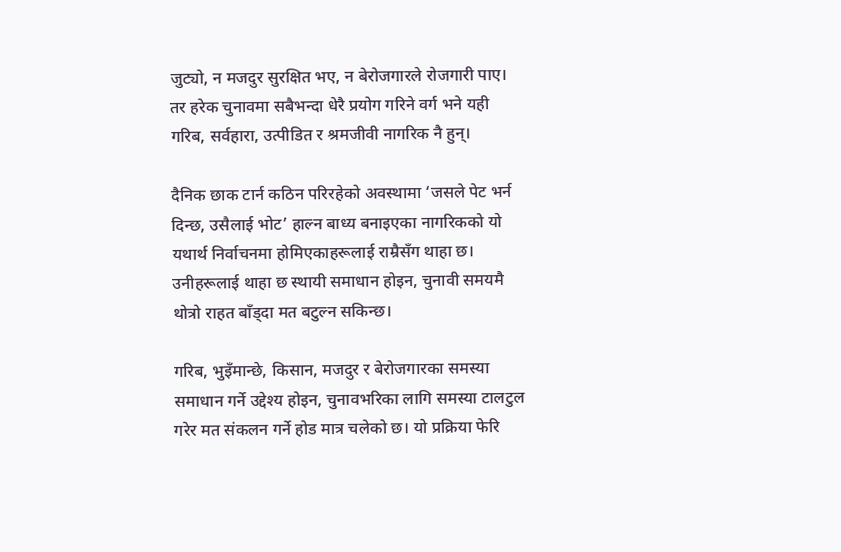जुट्यो, न मजदुर सुरक्षित भए, न बेरोजगारले रोजगारी पाए। तर हरेक चुनावमा सबैभन्दा धेरै प्रयोग गरिने वर्ग भने यही गरिब, सर्वहारा, उत्पीडित र श्रमजीवी नागरिक नै हुन्।

दैनिक छाक टार्न कठिन परिरहेको अवस्थामा ‘जसले पेट भर्न दिन्छ, उसैलाई भोट’ हाल्न बाध्य बनाइएका नागरिकको यो यथार्थ निर्वाचनमा होमिएकाहरूलाई राम्रैसँग थाहा छ। उनीहरूलाई थाहा छ स्थायी समाधान होइन, चुनावी समयमै थोत्रो राहत बाँड्दा मत बटुल्न सकिन्छ।

गरिब, भुइँमान्छे, किसान, मजदुर र बेरोजगारका समस्या समाधान गर्ने उद्देश्य होइन, चुनावभरिका लागि समस्या टालटुल गरेर मत संकलन गर्ने होड मात्र चलेको छ। यो प्रक्रिया फेरि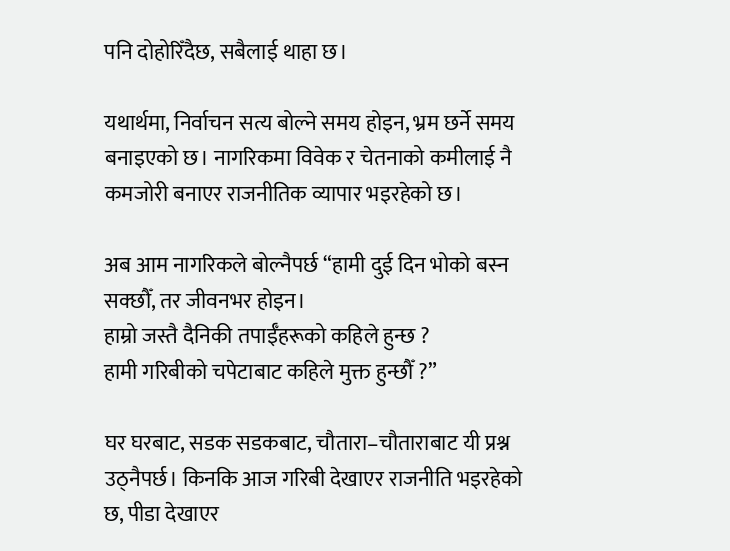पनि दोहोरिँदैछ, सबैलाई थाहा छ।

यथार्थमा, निर्वाचन सत्य बोल्ने समय होइन, भ्रम छर्ने समय बनाइएको छ। नागरिकमा विवेक र चेतनाको कमीलाई नै कमजोरी बनाएर राजनीतिक व्यापार भइरहेको छ।

अब आम नागरिकले बोल्नैपर्छ “हामी दुई दिन भोको बस्न सक्छौँ, तर जीवनभर होइन।
हाम्रो जस्तै दैनिकी तपाईँहरूको कहिले हुन्छ ?
हामी गरिबीको चपेटाबाट कहिले मुक्त हुन्छौँ ?”

घर घरबाट, सडक सडकबाट, चौतारा–चौताराबाट यी प्रश्न उठ्नैपर्छ। किनकि आज गरिबी देखाएर राजनीति भइरहेको छ, पीडा देखाएर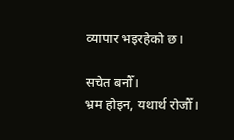व्यापार भइरहेको छ।

सचेत बनौँ।
भ्रम होइन, यथार्थ रोजौँ।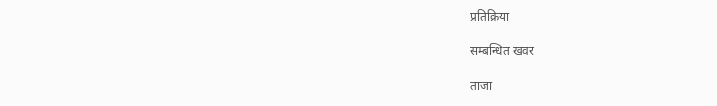प्रतिक्रिया

सम्बन्धित खवर

ताजा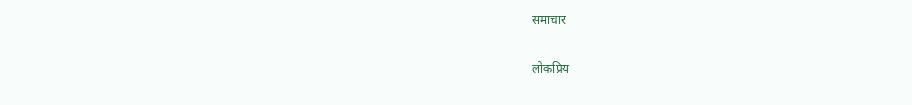समाचार

लोकप्रिय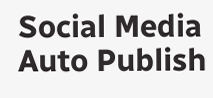Social Media Auto Publish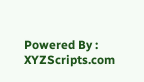Powered By : XYZScripts.com